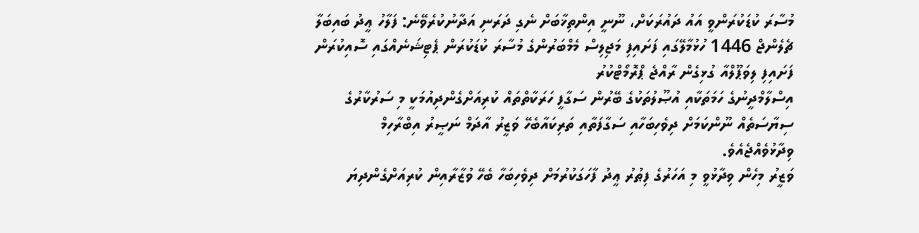މުސާރަ ކުޑަކުރަންވީ އައު ދައުރަކަށް، ނޫނީ އިންތިޚާބަށް ނެގި ދަރަނި އަދާނުކުރެވޭނެ: ފަލާހު ޢީދު ބައިބަލާ ޗެލެންޖް 1446 ހުޅުމާލޭގައި ފަށައިފި މަޖިލިސް މެމްބަރުންގެ މުސާރަ ކުޑަކުރަން ޕެޓިޝަނެއްގައި ސޮއިކުރަން ފަށައިފި ލިވަޕޫލްއާ ގުޅިގެން ރާއްޖެ ޕްރޮމޯޓްކުރު
އިސްލާމްދީނުގެ ހަމަތަކާއި އުޞޫލުތަކުގެ ބޭރުން ސަގާފީ ހަރަކާތްތައް ކުރިއަށްގެންދިއުމަކީ މި ސަރުކާރުގެ ސިޔާސަތެއް ނޫންކަމަށް ދިވެހިބަހާއި ސަގާފަތާއި ތަރިކައާބެހޭ ވަޒީރު އާދަމް ނަޞީރު އިބްރާހިމް ވިދާޅުވެއްޖެއެވެ.
ވަޒީރު މިހެން ވިދާޅުވީ މި އަހަރުގެ ފިޠުރު ޢީދު ފާހަގަކުރުމަށް ދިވެހިބަހާ ބެހޭ ވުޒާރާއިން ކުރިއަށްގެންދިޔަ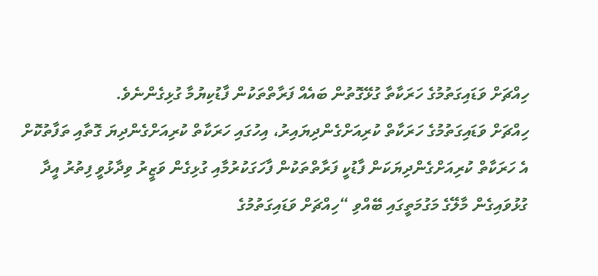ހިއްޗަށް ވަޑައިގަތުމުގެ ހަރަކާތާ ގުޅޭގޮތުން ބައެއް ފަރާތްތަކުން ފާޑުކިޔުމާ ގުޅިގެންނެވެ.
ހިއްޗަށް ވަޑައިގަތުމުގެ ހަރަކާތް ކުރިއަށްގެންދިޔައިރު، އިހުގައި ހަރަކާތް ކުރިއަށްގެންދިޔަ ގޮތާއި ތަފާތުކޮށް އެ ހަރަކާތް ކުރިއަށްގެންދިޔަކަން ފާޑުކީ ފަރާތްތަކުން ފާހަގަކުރުމާއި ގުޅިގެން ވަޒީރު ވިދާޅުވީ ފިތުރު އީދާ ގުޅުވައިގެން މާލޭގެ މަގުމަތީގައި ބޭއްވި “ހިއްޗަށް ވަޑައިގަތުމުގެ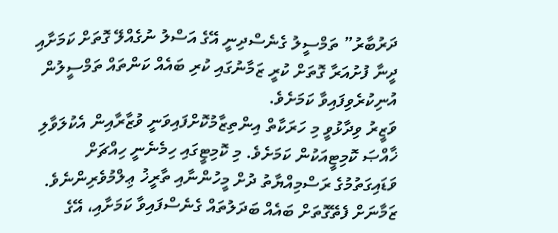ދަރުބާރު” ތަމްސީލު ގެނެސްދިނީ އޭގެ އަސްލު ނުގެއްލޭ ގޮތަށް ކަމަށާއި ދީނާ ފުށުއަރާ ގޮތަށް ކުރީ ޒަމާނުގައި ކުރި ބައެއް ކަންތައް ތަމްސީލުން އުނިކުރެވިފައިވާ ކަމަށެވެ.
ވަޒީރު ވިދާޅުވީ މި ހަރަކާތް އިންތިޒާމުކޮށްފައިވަނީ ވުޒާރާއިން އެކުލަވާލި ޚާއްޞަ ކޮމިޓީއަކުން ކަމަށެވެ. މި ކޮމިޓީގައި ހިމެނެނީ ހިއްޗަށް ވަޑައިގަތުމުގެ ރަސްމިއްޔާތު ދުށް މީހުންނާއި ތާރީޚު ޢިލްމުވެރިންނެވެ. ޒަމާނަށް ފެތޭގޮތަށް ބައެއް ބަދަލުތައް ގެނެސްފައިވާ ކަމަށާއި، އޭގެ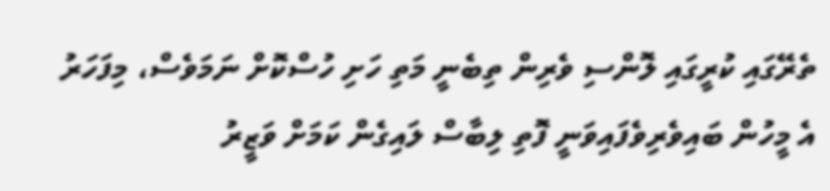ތެރޭގައި ކުރީގައި ލޮންސި ވެރިން ތިބެނީ މަތި ހަށި ހުސްކޮށް ނަމަވެސް، މިފަހަރު އެ މީހުން ބައިވެރިވެފައިވަނީ ފޮތި ލިބާސް ލައިގެން ކަމަށް ވަޒީރު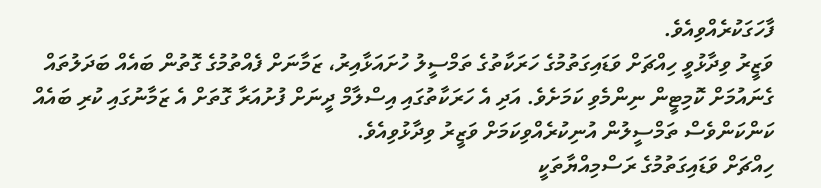ފާހަގަކުރެއްވިއެވެ.
ވަޒީރު ވިދާޅުވީ ހިއްޗަށް ވަޑައިގަތުމުގެ ހަރަކާތުގެ ތަމްސީލު ހުށައަޅާއިރު، ޒަމާނަށް ފެއްތުމުގެ ގޮތުން ބައެއް ބަދަލުތައް ގެނައުމަށް ކޮމިޓީން ނިންމެވި ކަމަށެވެ. އަދި އެ ހަރަކާތުގައި އިސްލާމް ދީނަށް ފުށުއަރާ ގޮތަށް އެ ޒަމާނުގައި ކުރި ބައެއް ކަންކަންވެސް ތަމްސީލުން އުނިކުރެއްވިކަމަށް ވަޒީރު ވިދާޅުވިއެވެ.
ހިއްޗަށް ވަޑައިގަތުމުގެ ރަސްމިއްޔާތަކީ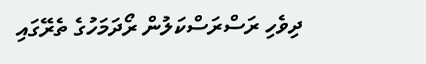ދިވެހި ރަސްރަސްކަލުން ރޯދަމަހުގެ ތެރޭގައި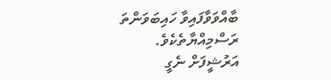ބާއްވަވާފައިވާ ހައިބަވަންތަ ރަސްމިއްޔާތެކެވެ.
އަރުޝީފަށް ނެގީ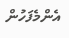އެންމެފަހުން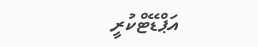އަޕްޑޭޓްކުރީ